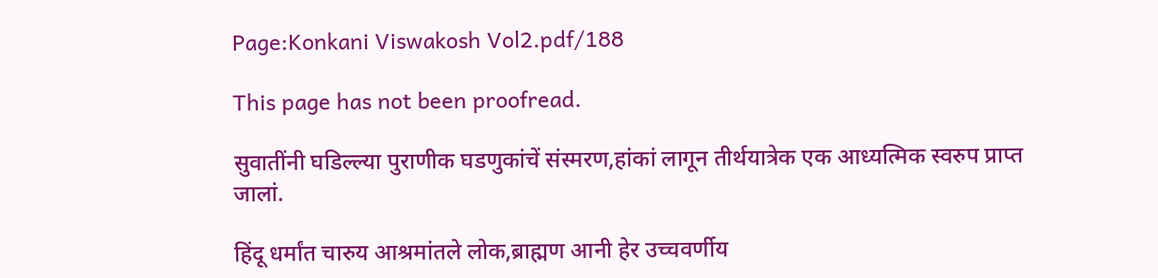Page:Konkani Viswakosh Vol2.pdf/188

This page has not been proofread.

सुवातींनी घडिल्ल्या पुराणीक घडणुकांचें संस्मरण,हांकां लागून तीर्थयात्रेक एक आध्यत्मिक स्वरुप प्राप्त जालां.

हिंदू धर्मांत चारुय आश्रमांतले लोक,ब्राह्मण आनी हेर उच्चवर्णीय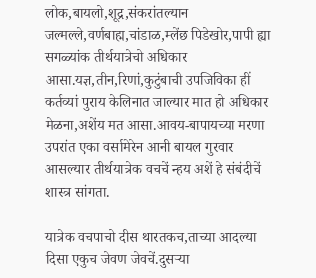लोक,बायलो,शूद्र,संकरांतल्यान जल्मल्ले,वर्णबाह्म,चांडाळ,म्लेंछ पिडेखोर,पापी ह्या सगळ्यांक तीर्थयात्रेचो अधिकार आसा.यज्ञ,तीन,रिणां,कुटुंबाची उपजिविका हीं कर्तव्यां पुराय केलिनात जाल्यार मात हो अधिकार मेळना,अशेंय मत आसा.आवय-बापायच्या मरणा उपरांत एका वर्सामेरेन आनी बायल गुरवार आसल्यार तीर्थयात्रेक वचचें न्हय अशें हे संबंदीचें शास्त्र सांगता.

यात्रेक वचपाचो दीस थारतकच,ताच्या आदल्या दिसा एकुच जेवण जेवचें.दुसऱ्या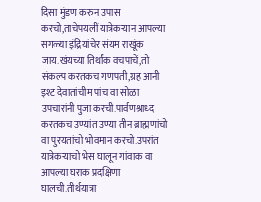दिसा मुंडण करुन उपास करचो,ताचेपयलीं यात्रेकऱ्यान आपल्या सगळ्या इंद्रियांचेर संयम राखूंक जाय.खंयच्या तिर्थांक वचपाचें,तो संकल्प करतकच गणपती,ग्रह आनी इश्ट देवातांचीम पांच वा सोळा उपचारांनी पुजा करची.पार्वणश्राध्द करतकच उण्यांत उण्या तीन ब्राह्मणांचो वा पुरयतांचो भोवमान करचो.उपरांत यात्रेकऱ्याचो भेस घालून गांवाक वा आपल्या घराक प्रदक्षिणा घालची.तीर्थयात्रा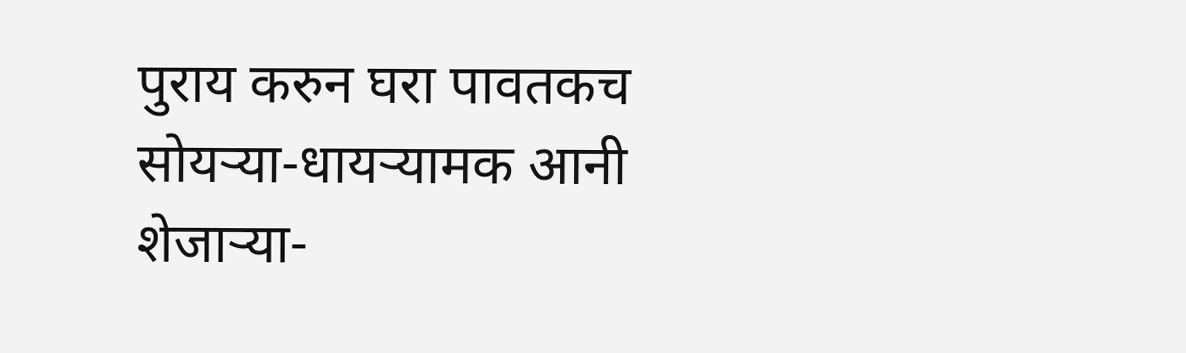पुराय करुन घरा पावतकच सोयऱ्या-धायऱ्यामक आनी शेजाऱ्या-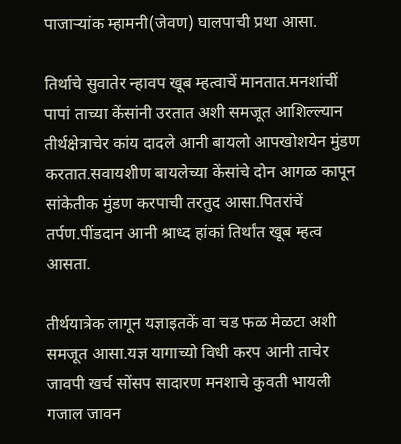पाजाऱ्यांक म्हामनी(जेवण) घालपाची प्रथा आसा.

तिर्थाचे सुवातेर न्हावप खूब म्हत्वाचें मानतात.मनशांचीं पापां ताच्या केंसांनी उरतात अशी समजूत आशिल्ल्यान तीर्थक्षेत्राचेर कांय दादले आनी बायलो आपखोशयेन मुंडण करतात.सवायशीण बायलेच्या केंसांचे दोन आगळ कापून सांकेतीक मुंडण करपाची तरतुद आसा.पितरांचें तर्पण.पींडदान आनी श्राध्द हांकां तिर्थांत खूब म्हत्व आसता.

तीर्थयात्रेक लागून यज्ञाइतकें वा चड फळ मेळटा अशी समजूत आसा.यज्ञ यागाच्यो विधी करप आनी ताचेर जावपी खर्च सोंसप सादारण मनशाचे कुवती भायली गजाल जावन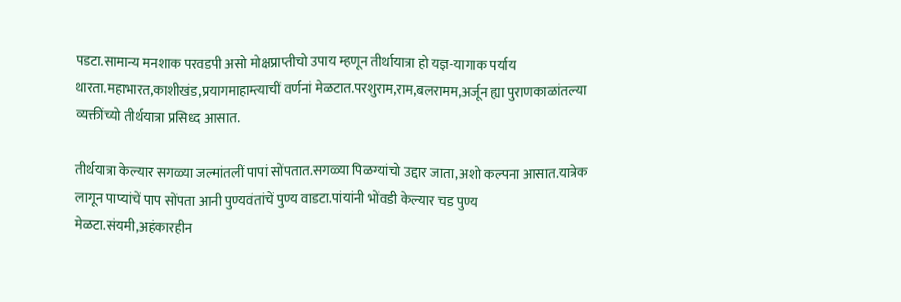पडटा.सामान्य मनशाक परवडपी असो मोक्षप्राप्तीचो उपाय म्हणून तीर्थायात्रा हो यज्ञ-यागाक पर्याय थारता.महाभारत,काशीखंड,प्रयागमाहाम्त्याचीं वर्णनां मेळटात.परशुराम,राम,बलरामम,अर्जून ह्या पुराणकाळांतल्या व्यक्तींच्यो तीर्थयात्रा प्रसिध्द आसात.

तीर्थयात्रा केल्यार सगळ्या जल्मांतलीं पापां सोंपतात.सगळ्या पिळग्यांचो उद्दार जाता,अशो कल्पना आसात.यात्रेक लागून पाप्यांचें पाप सोंपता आनी पुण्यवंतांचें पुण्य वाडटा.पांयांनी भोंवडी केल्यार चड पुण्य मेळटा.संयमी,अहंकारहीन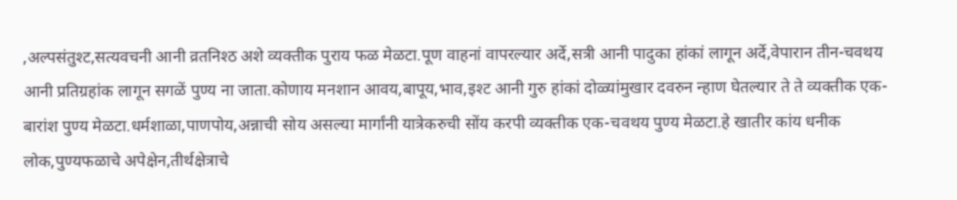,अल्पसंतुश्ट,सत्यवचनी आनी व्रतनिश्ठ अशे व्यक्तीक पुराय फळ मेळटा.पूण वाहनां वापरल्यार अर्दे,सत्री आनी पादुका हांकां लागून अर्दे,वेपारान तीन-चवथय आनी प्रतिग्रहांक लागून सगळें पुण्य ना जाता.कोणाय मनशान आवय,बापूय,भाव,इश्ट आनी गुरु हांकां दोळ्यांमुखार दवरुन न्हाण घेतल्यार ते ते व्यक्तीक एक-बारांश पुण्य मेळटा.धर्मशाळा,पाणपोय,अन्नाची सोय असल्या मार्गांनी यात्रेकरुची सोंय करपी व्यक्तीक एक-चवथय पुण्य मेळटा.हे खातीर कांय धनीक लोक,पुण्यफळाचे अपेक्षेन,तीर्थक्षेत्राचे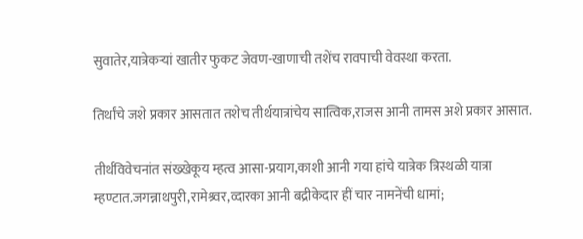सुवातेर,यात्रेकऱ्यां खातीर फुकट जेवण-खाणाची तशेंच रावपाची वेवस्था करता.

तिर्थांचे जशे प्रकार आसतात तशेच तीर्थयात्रांचेय सात्विक,राजस आनी तामस अशे प्रकार आसात.

तीर्थविवेचनांत संख्खेकूय म्हत्व आसा-प्रयाग,काशी आनी गया हांचे यात्रेक त्रिस्थळी यात्रा म्हण्टात.जगन्नाथपुरी,रामेश्र्वर,व्दारका आनी बद्रीकेदार हीं चार नामनेंची धामां;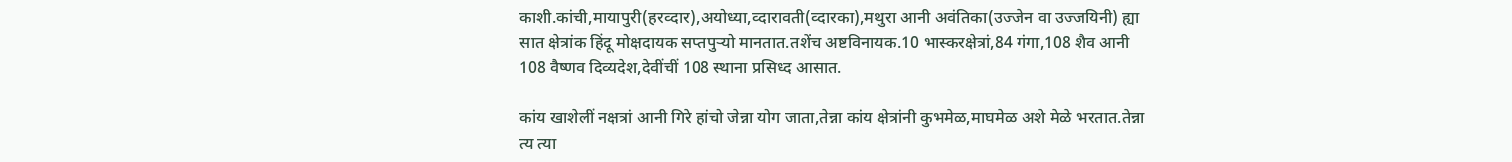काशी.कांची,मायापुरी(हरव्दार),अयोध्या,व्दारावती(व्दारका),मथुरा आनी अवंतिका(उज्जेन वा उज्जयिनी) ह्या सात क्षेत्रांक हिंदू मोक्षदायक सप्तपुऱ्यो मानतात.तशेंच अष्टविनायक.10 भास्करक्षेत्रां,84 गंगा,108 शैव आनी 108 वैष्णव दिव्यदेश,देवींचीं 108 स्थाना प्रसिध्द आसात.

कांय खाशेलीं नक्षत्रां आनी गिरे हांचो जेन्ना योग जाता,तेन्ना कांय क्षेत्रांनी कुभमेळ,माघमेळ अशे मेळे भरतात.तेन्ना त्य त्या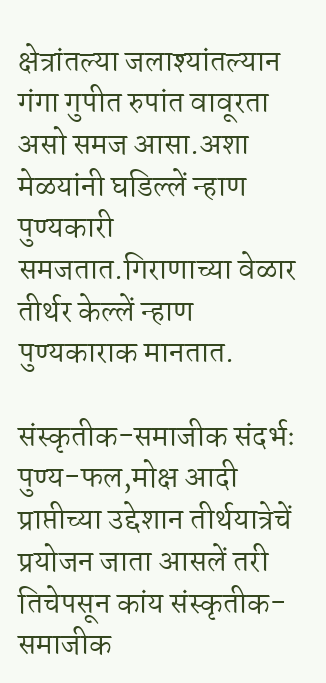क्षेत्रांतल्या जलाश्यांतल्यान गंगा गुपीत रुपांत वावूरता असो समज आसा.अशा मेळयांनी घडिल्लें न्हाण पुण्यकारी समजतात.गिराणाच्या वेळार तीर्थर केल्लें न्हाण पुण्यकाराक मानतात.

संस्कृतीक-समाजीक संदर्भः पुण्य-फल,मोक्ष आदी प्राप्तीच्या उद्देशान तीर्थयात्रेचें प्रयोजन जाता आसलें तरी तिचेपसून कांय संस्कृतीक-समाजीक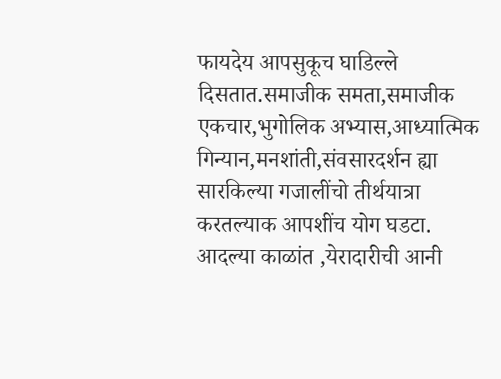फायदेय आपसुकूच घाडिल्ले दिसतात.समाजीक समता,समाजीक एकचार,भुगोलिक अभ्यास,आध्यात्मिक गिन्यान,मनशांती,संवसारदर्शन ह्या सारकिल्या गजालींचो तीर्थयात्रा करतल्याक आपशींच योग घडटा. आदल्या काळांत ,येरादारीची आनी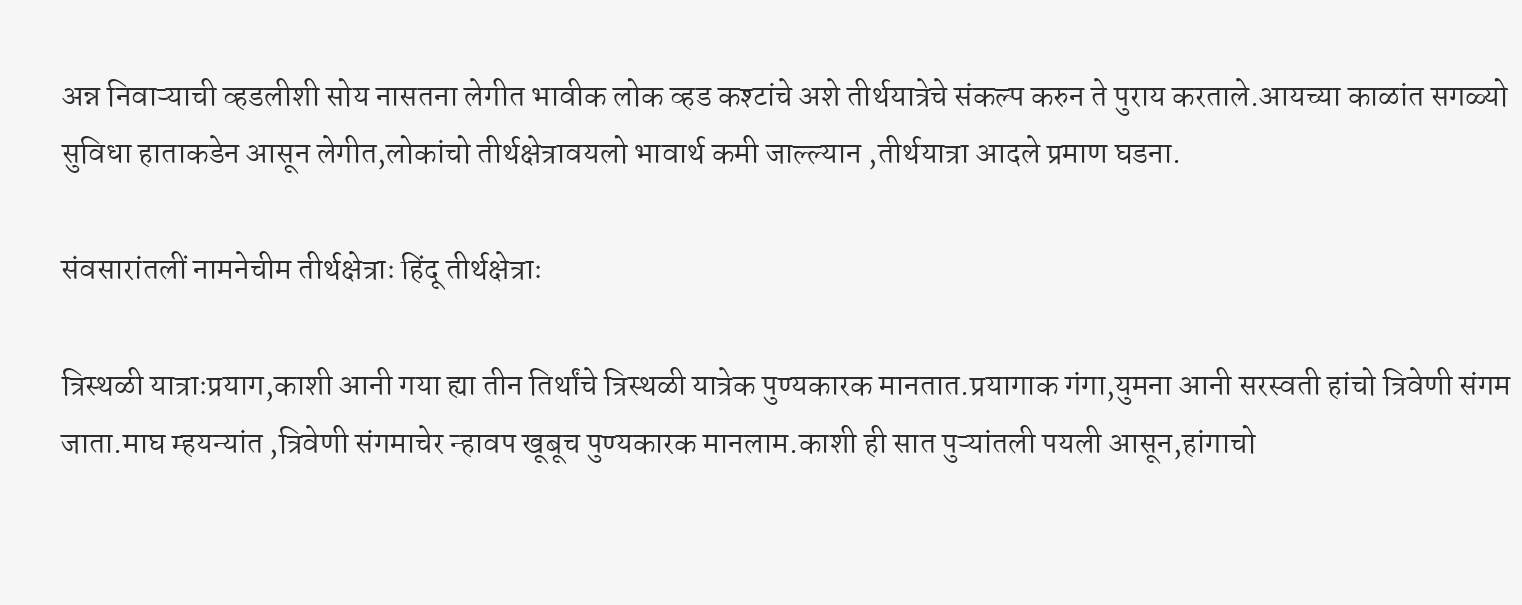अन्न निवाऱ्याची व्हडलीशी सोय नासतना लेगीत भावीक लोक व्हड कश्टांचे अशे तीर्थयात्रेचे संकल्प करुन ते पुराय करताले.आयच्या काळांत सगळ्यो सुविधा हाताकडेन आसून लेगीत,लोकांचो तीर्थक्षेत्रावयलो भावार्थ कमी जाल्ल्यान ,तीर्थयात्रा आदले प्रमाण घडना.

संवसारांतलीं नामनेचीम तीर्थक्षेत्राः हिंदू तीर्थक्षेत्राः

त्रिस्थळी यात्राःप्रयाग,काशी आनी गया ह्या तीन तिर्थांचे त्रिस्थळी यात्रेक पुण्यकारक मानतात.प्रयागाक गंगा,युमना आनी सरस्वती हांचो त्रिवेणी संगम जाता.माघ म्हयन्यांत ,त्रिवेणी संगमाचेर न्हावप खूबूच पुण्यकारक मानलाम.काशी ही सात पुऱ्यांतली पयली आसून,हांगाचो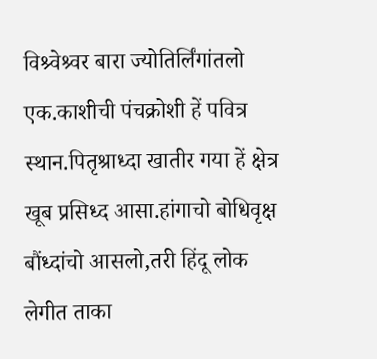विश्र्वेश्र्वर बारा ज्योतिर्लिंगांतलो एक.काशीची पंचक्रोशी हें पवित्र स्थान.पितृश्राध्दा खातीर गया हें क्षेत्र खूब प्रसिध्द आसा.हांगाचो बोधिवृक्ष बौंध्दांचो आसलो,तरी हिंदू लोक लेगीत ताका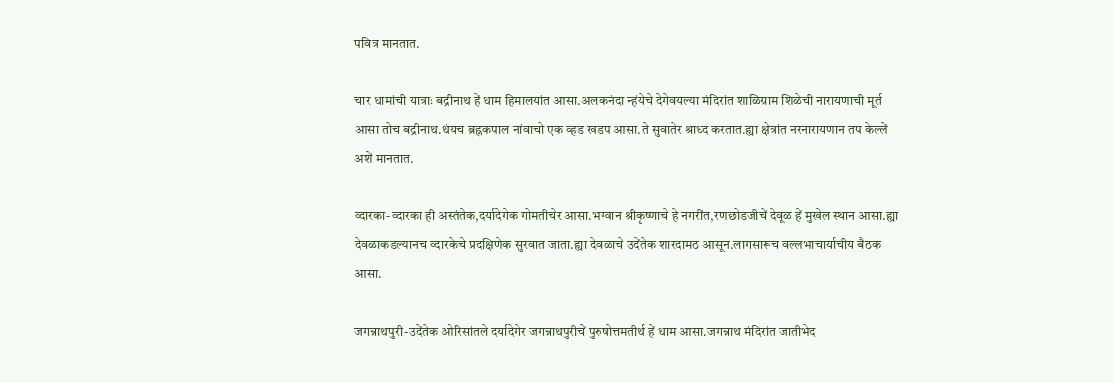पवित्र मानतात.

चार धामांची यात्राः बद्रीनाथ हें धाम हिमालयांत आसा.अलकनंदा न्हंयेचे देगेवयल्या मंदिरांत शाळिग्राम शिळेची नारायणाची मूर्त आसा तोच बद्रीनाथ.थंयच ब्रह्नकपाल नांवाचो एक व्हड खडप आसा.ते सुवातेर श्राध्द करतात.ह्या क्षेत्रांत नरनारायणान तप केल्लें अशें मानतात.

व्दारका-व्दारका ही अस्तंतेक,दर्यादेगेक गोमतीचेर आसा.भग्वान श्रीकृष्णाचे हे नगरींत,रणछोडजीचें देवूळ हें मुखेल स्थान आसा.ह्या देवळाकडल्यानच व्दारकेचे प्रदक्षिणेक सुरवात जाता.ह्या देवळाचे उदेंतेक शारदामठ आसून.लागसारूच वल्लभाचार्याचीय बैठक आसा.

जगन्नाथपुरी-उदेंतेक ओरिसांतले दर्यादेगेर जगन्नाथपुरीचें पुरुषोत्तमतीर्थ हें धाम आसा.जगन्नाथ मंदिरांत जातीभेद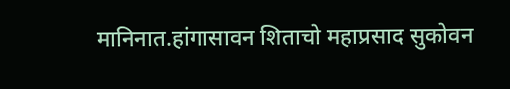मानिनात.हांगासावन शिताचो महाप्रसाद सुकोवन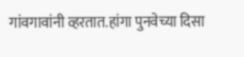गांवगावांनी व्हरतात.हांगा पुनवेच्या दिसा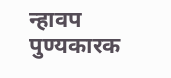न्हावप पुण्यकारक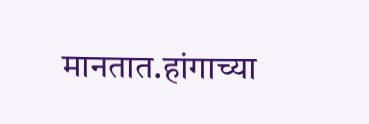मानतात.हांगाच्या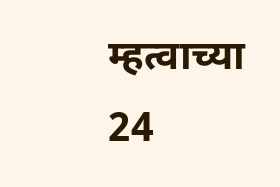म्हत्वाच्या 24